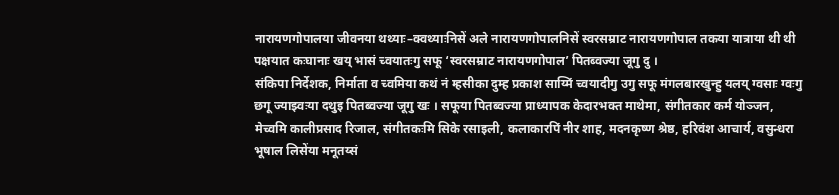नारायणगोपालया जीवनया थथ्याः–क्वथ्याःनिसें अले नारायणगोपालनिसें स्वरसम्राट नारायणगोपाल तकया यात्राया थी थी पक्षयात कःघानाः खय् भासं च्वयातःगु सफू ‘स्वरसम्राट नारायणगोपाल’ पितब्वज्या जूगु दु ।
संकिपा निर्देशक, निर्माता व च्वमिया कथं नं म्हसीका दुम्ह प्रकाश साय्मिं च्वयादीगु उगु सफू मंगलबारखुन्हु यलय् ग्वसाः ग्वःगु छगू ज्याझ्वःया दथुइ पितब्वज्या जूगु खः । सफूया पितब्वज्या प्राध्यापक केदारभक्त माथेमा, संगीतकार कर्म योञ्जन, मेच्वमि कालीप्रसाद रिजाल, संगीतकःमि सिके रसाइली, कलाकारपिं नीर शाह, मदनकृष्ण श्रेष्ठ, हरिवंश आचार्य, वसुन्धरा भूषाल लिसेंया मनूतय्सं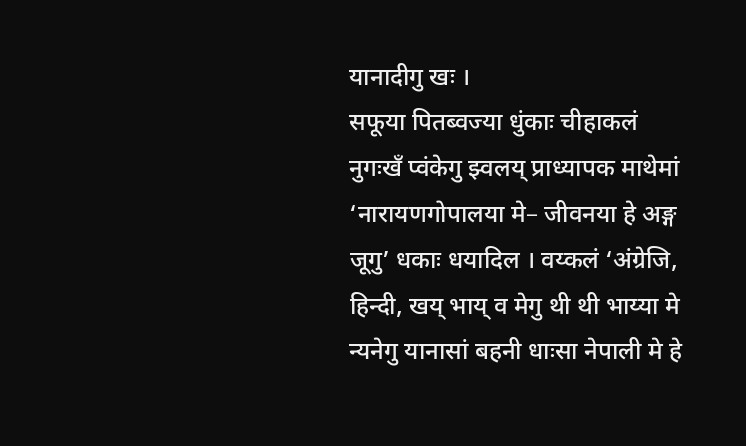यानादीगु खः ।
सफूया पितब्वज्या धुंकाः चीहाकलं नुगःखँ प्वंकेगु झ्वलय् प्राध्यापक माथेमां ‘नारायणगोपालया मे– जीवनया हे अङ्ग जूगु’ धकाः धयादिल । वय्कलं ‘अंग्रेजि, हिन्दी, खय् भाय् व मेगु थी थी भाय्या मे न्यनेगु यानासां बहनी धाःसा नेपाली मे हे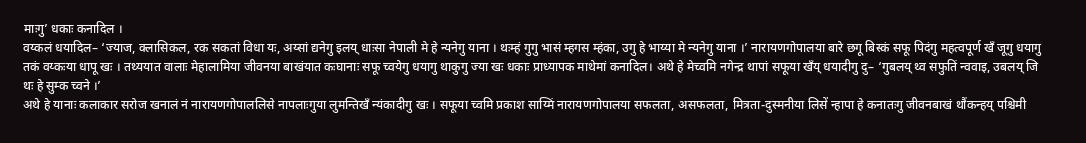माःगु’ धकाः कनादिल ।
वय्कलं धयादिल– ‘ज्याज, क्लासिकल, रक सकतां विधा यः, अय्सां द्यनेगु इलय् धाःसा नेपाली मे हे न्यनेगु याना । थःम्हं गुगु भासं म्हगस म्हंका, उगु हे भाय्या मे न्यनेगु याना ।’ नारायणगोपालया बारे छगू बिस्कं सफू पिदंगु महत्वपूर्ण खँ जूगु धयागु तकं वय्कःया धापू खः । तथ्ययात वालाः मेहालामिया जीवनया बाखंयात कःघानाः सफू च्वयेगु धयागु थाकुगु ज्या खः धकाः प्राध्यापक माथेमां कनादिल। अथे हे मेच्वमि नगेन्द्र थापां सफूया खँय् धयादीगु दु– ‘गुबलय् थ्व सफुतिं न्ववाइ, उबलय् जि थः हे सुम्क च्वने ।’
अथे हे यानाः कलाकार सरोज खनालं नं नारायणगोपाललिसे नापलाःगुया लुमन्तिखँ न्यंकादीगु खः । सफूया च्वमि प्रकाश साय्मिं नारायणगोपालया सफलता, असफलता, मित्रता-दुस्मनीया लिसें न्हापा हे कनातःगु जीवनबाखं थौंकन्हय् पश्चिमी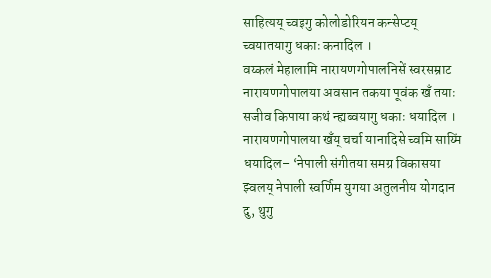साहित्यय् च्वइगु कोलोडोरियन कन्सेप्टय् च्वयातयागु धकाः कनादिल ।
वय्कलं मेहालामि नारायणगोपालनिसें स्वरसम्राट नारायणगोपालया अवसान तकया पूवंक खँ तयाः सजीव किपाया कथं न्ह्यब्वयागु धकाः धयादिल । नारायणगोपालया खँय् चर्चा यानादिसे च्वमि साय्मिं धयादिल– ‘नेपाली संगीतया समग्र विकासया झ्वलय् नेपाली स्वर्णिम युगया अतुलनीय योगदान दु, थुगु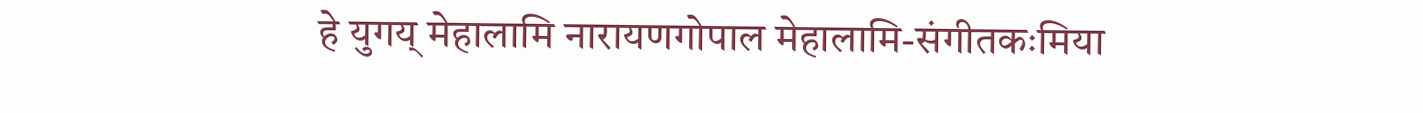हे युगय् मेहालामि नारायणगोपाल मेहालामि-संगीतकःमिया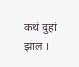कथं दुहां झाल ।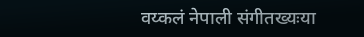वय्कलं नेपाली संगीतख्यःया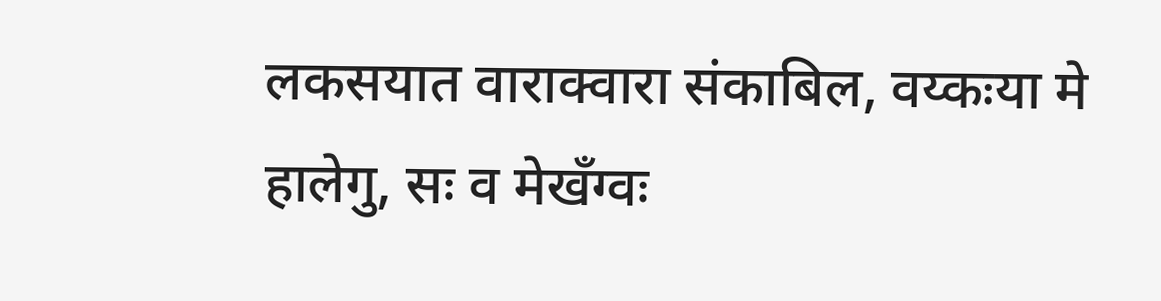लकसयात वाराक्वारा संकाबिल, वय्कःया मे हालेगु, सः व मेखँग्वः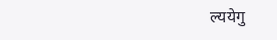ल्ययेगु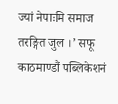ज्यां नेपाःमि समाज तरङ्गित जुल ।’ सफू काठमाण्डौं पब्लिकेशनं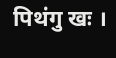पिथंगु खः ।